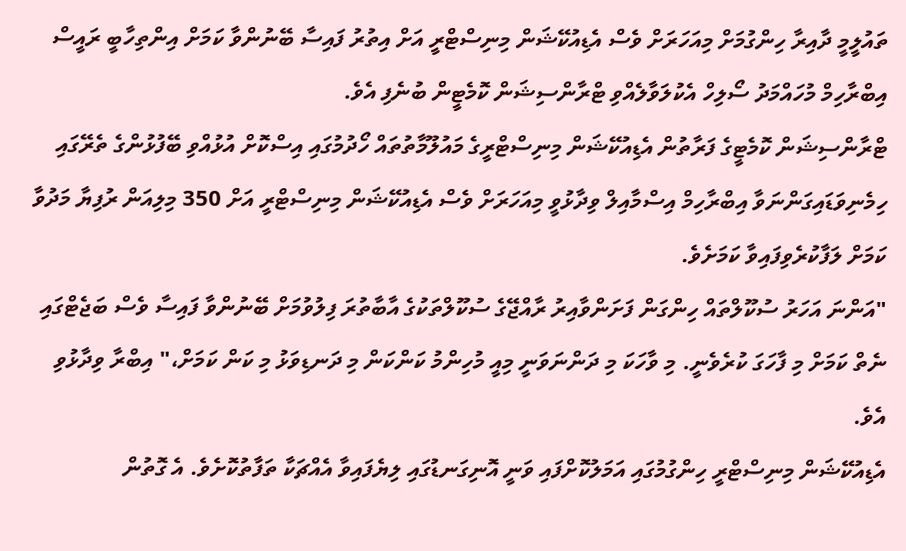ތައުލީމީ ދާއިރާ ހިންގުމަށް މިއަހަރަށް ވެސް އެޑިއުކޭޝަން މިނިސްޓްރީ އަށް އިތުރު ފައިސާ ބޭނުންވާ ކަމަށް އިންތިހާބީ ރައީސް އިބްރާހިމް މުހައްމަދު ސޯލިހް އެކުލަވާލެއްވި ޓްރާންސިޝަން ކޮމެޓީން ބުނެފި އެވެ.
ޓްރާންސިޝަން ކޮމެޓީގެ ފަރާތުން އެޑިއުކޭޝަން މިނިސްޓްރީގެ މައުލޫމާތުތައް ހޯދުމުގައި އިސްކޮށް އުޅުއްވި ބޭފުޅުންގެ ތެރޭގައި ހިމެނިވަޑައިގަންނަވާ އިބްރާހިމް އިސްމާއިލް ވިދާޅުވީ މިއަހަރަށް ވެސް އެޑިއުކޭޝަން މިނިސްޓްރީ އަށް 350 މިލިއަން ރުފިޔާ މަދުވާ ކަމަށް ލަފާކުރެވިފައިވާ ކަމަށެވެ.
"އަންނަ އަހަރު ސުކޫލްތައް ހިންގަން ފަށަންވާއިރު ރާއްޖޭގެ ސުކޫލްތަކުގެ އާބާތުރަ ފިލުވުމަށް ބޭނުންވާ ފައިސާ ވެސް ބަޖެޓްގައި ނެތް ކަމަށް މި ފާހަގަ ކުރެވެނީ. މި ވާހަކަ މި ދަންނަވަނީ މިއީ މުހިންމު ކަންކަން މި ދަނޑިވަޅު މި ކަން ކަމަށް،" އިބްރާ ވިދާޅުވި އެވެ.
އެޑިއުކޭޝަން މިނިސްޓްރީ ހިންގުމުގައި އަމަލުކޮށްފައި ވަނީ އޮނިގަނޑުގައި ލިޔެފައިވާ އެއްޗަކާ ތަފާތުކޮށެވެ. އެ ގޮތުން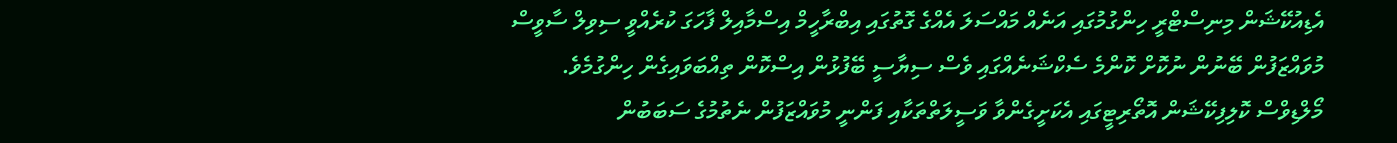އެޑިއުކޭޝަން މިނިސްޓްރީ ހިންގުމުގައި އަނެއް މައްސަލަ އެއްގެ ގޮތުގައި އިބްރާހީމް އިސްމާއިލް ފާހަގަ ކުރެއްވީ ސިވިލް ސާވީސް މުވައްޒަފުން ބޭނުން ނުކޮށް ކޮންމެ ސެކްޝަނެއްގައި ވެސް ސިޔާސީ ބޭފުޅުން އިސްކޮން ތިއްބަވައިގެން ހިންގުމެވެ.
މޯލްޑިވްސް ކޮލިފިކޭޝަން އޮތޯރިޓީގައި އެކަށީގެންވާ ވަސީލަތްތަކާއި ފަންނީ މުވައްޒަފުން ނެތުމުގެ ސަބަބުން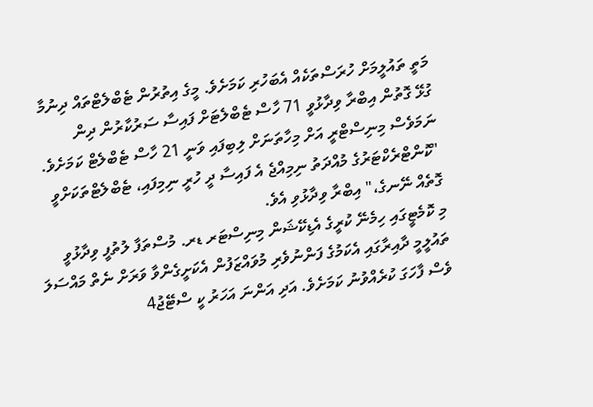މަތީ ތައުލީމަށް ހުރަސްތަކެއް އެބަހުރި ކަމަށެވެ. މީގެ އިތުރުން ޓެބްލެޓްތައް ދިނުމާ ގުޅޭ ގޮތުން އިބްރާ ވިދާޅުވީ 71 ހާސް ޓެބްލެޓަށް ފައިސާ ސަރުކާރުން ދިން ނަމަވެސް މިނިސްޓްރީ އަށް މިހާތަނަށް ލިބިފައި ވަނީ 21 ހާސް ޓެބްލެޓް ކަމަށެވެ.
"ކޮންޓްރެކްޓަރުގެ މުއްދަތު ނިމިއްޖެ އެ ފައިސާ ދީ ހުރީ ނިމިފައި، ޓެބްލެޓްތަކަށްވީ ގޮތެއް ނޭނގެ،" އިބްރާ ވިދާޅުވި އެވެ.
މި ކޮމެޓީގައި ހިމެނޭ ކުރީގެ އެޑިކޭޝަން މިނިސްޓަރ ޑރ. މުސްތަފާ ލުތުފީ ވިދާޅުވީ ތައުލީމީ ދާއިރާގައި އެކަމުގެ ފަންނުވެރި މުވައްޒަފުން އެކަށީގެންވާ ވަރަށް ނެތް މައްސަލަ ވެސް ފާހަގަ ކުރެއްވުނު ކަމަށެވެ. އަދި އަންނަ އަހަރު ކީ ސްޓޭޖު4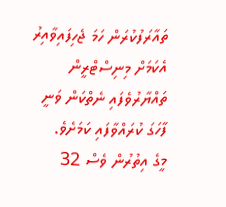ތައާރަފުކުރަން ހަމަ ޖެހިފައިވާއިރު އެކަމަށް މިނިސްޓްރީން ތައްޔާރުވެފައި ނެތްކަން ވަނީ ފާހަގަ ކުރައްވާފައި ކަމަށެވެ.
މީގެ އިތުރުން ވެސް 32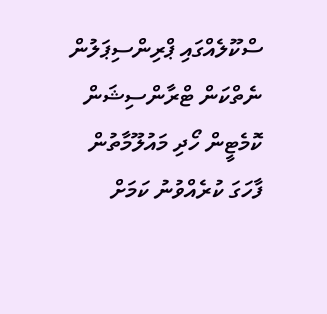ސްކޫލެއްގައި ޕްރިންސިޕަލުން ނެތްކަން ޓްރާންސިޝަން ކޮމެޓީން ހޯދި މައުލޫމާތުން ފާހަގަ ކުރެއްވުނު ކަމަށް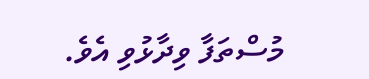މުސްތަފާ ވިދާޅުވި އެވެ.